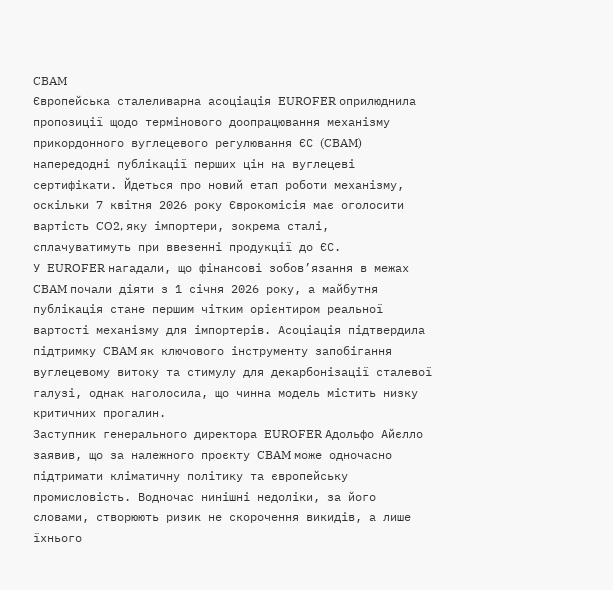CBAM
Європейська сталеливарна асоціація EUROFER оприлюднила пропозиції щодо термінового доопрацювання механізму прикордонного вуглецевого регулювання ЄС (CBAM) напередодні публікації перших цін на вуглецеві сертифікати. Йдеться про новий етап роботи механізму, оскільки 7 квітня 2026 року Єврокомісія має оголосити вартість CO2, яку імпортери, зокрема сталі, сплачуватимуть при ввезенні продукції до ЄС.
У EUROFER нагадали, що фінансові зобов’язання в межах CBAM почали діяти з 1 січня 2026 року, а майбутня публікація стане першим чітким орієнтиром реальної вартості механізму для імпортерів. Асоціація підтвердила підтримку CBAM як ключового інструменту запобігання вуглецевому витоку та стимулу для декарбонізації сталевої галузі, однак наголосила, що чинна модель містить низку критичних прогалин.
Заступник генерального директора EUROFER Адольфо Айєлло заявив, що за належного проєкту CBAM може одночасно підтримати кліматичну політику та європейську промисловість. Водночас нинішні недоліки, за його словами, створюють ризик не скорочення викидів, а лише їхнього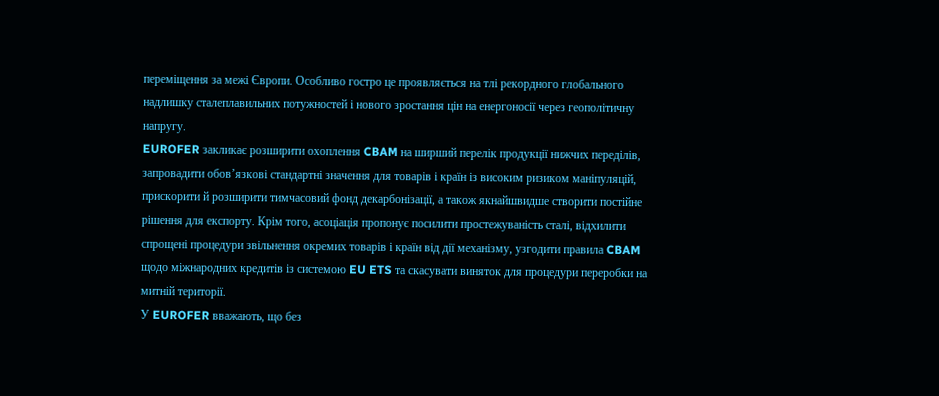переміщення за межі Європи. Особливо гостро це проявляється на тлі рекордного глобального надлишку сталеплавильних потужностей і нового зростання цін на енергоносії через геополітичну напругу.
EUROFER закликає розширити охоплення CBAM на ширший перелік продукції нижчих переділів, запровадити обов’язкові стандартні значення для товарів і країн із високим ризиком маніпуляцій, прискорити й розширити тимчасовий фонд декарбонізації, а також якнайшвидше створити постійне рішення для експорту. Крім того, асоціація пропонує посилити простежуваність сталі, відхилити спрощені процедури звільнення окремих товарів і країн від дії механізму, узгодити правила CBAM щодо міжнародних кредитів із системою EU ETS та скасувати виняток для процедури переробки на митній території.
У EUROFER вважають, що без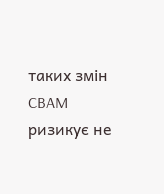таких змін CBAM ризикує не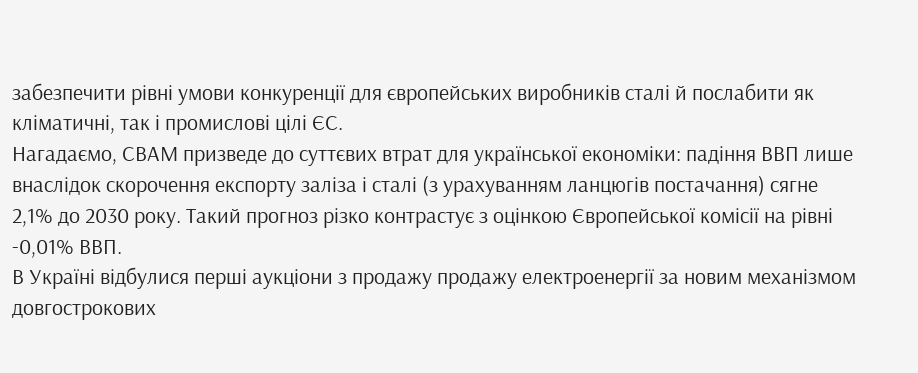забезпечити рівні умови конкуренції для європейських виробників сталі й послабити як кліматичні, так і промислові цілі ЄС.
Нагадаємо, СВАМ призведе до суттєвих втрат для української економіки: падіння ВВП лише внаслідок скорочення експорту заліза і сталі (з урахуванням ланцюгів постачання) сягне 2,1% до 2030 року. Такий прогноз різко контрастує з оцінкою Європейської комісії на рівні -0,01% ВВП.
В Україні відбулися перші аукціони з продажу продажу електроенергії за новим механізмом довгострокових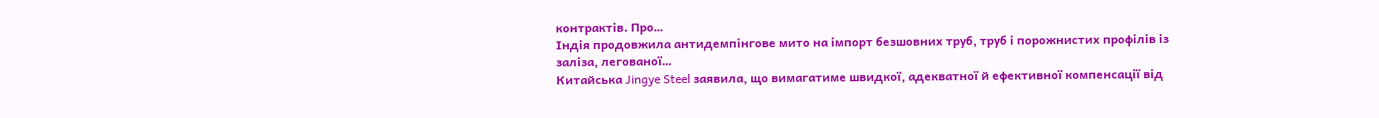контрактів. Про…
Індія продовжила антидемпінгове мито на імпорт безшовних труб, труб і порожнистих профілів із заліза, легованої…
Китайська Jingye Steel заявила, що вимагатиме швидкої, адекватної й ефективної компенсації від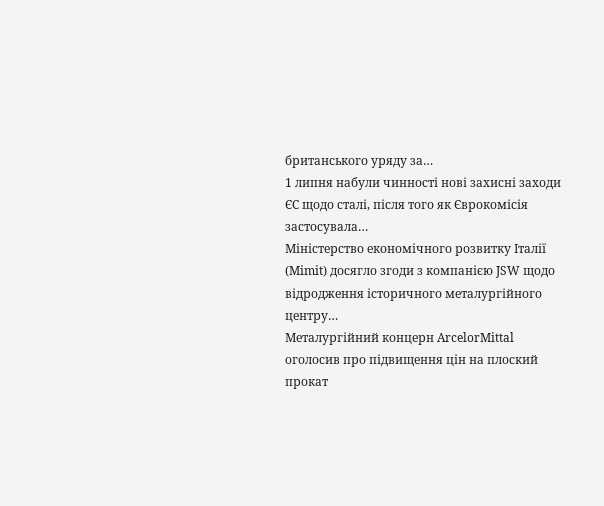британського уряду за…
1 липня набули чинності нові захисні заходи ЄС щодо сталі, після того як Єврокомісія застосувала…
Міністерство економічного розвитку Італії (Mimit) досягло згоди з компанією JSW щодо відродження історичного металургійного центру…
Металургійний концерн ArcelorMittal оголосив про підвищення цін на плоский прокат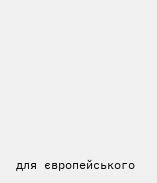для європейського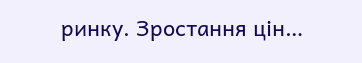ринку. Зростання цін…